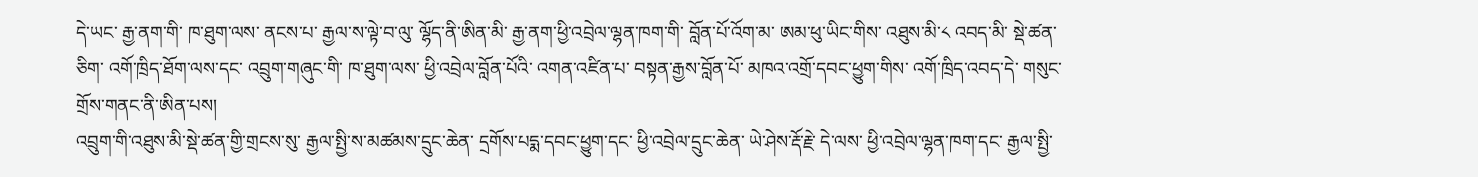དེ་ཡང་ རྒྱ་ནག་གི་ ཁ་ཐུག་ལས་ ནངས་པ་ རྒྱལ་ས་ལྟེ་བ་ལུ་ ལྷོད་ནི་ཨིན་མི་ རྒྱ་ནག་ཕྱི་འབྲེལ་ལྷན་ཁག་གི་ བློན་པོ་འོག་མ་ ཨམ་ཕུ་ཡིང་གིས་ འཐུས་མི་༨ འབད་མི་ སྡེ་ཚན་ཅིག་ འགོ་ཁྲིད་ཐོག་ལས་དང་ འབྲུག་གཞུང་གི་ ཁ་ཐུག་ལས་ ཕྱི་འབྲེལ་བློན་པོའི་ འགན་འཛིན་པ་ བསྟན་རྒྱས་བློན་པོ་ མཁའ་འགྲོ་དབང་ཕྱུག་གིས་ འགོ་ཁྲིད་འབད་དེ་ གསུང་གྲོས་གནང་ནི་ཨིན་པས།
འབྲུག་གི་འཐུས་མི་སྡེ་ཚན་གྱི་གྲངས་སུ་ རྒྱལ་སྤྱི་ས་མཚམས་དྲུང་ཆེན་ དྲགོས་པདྨ་དབང་ཕྱུག་དང་ ཕྱི་འབྲེལ་དྲུང་ཆེན་ ཡེ་ཤེས་རྡོ་རྗེ་ དེ་ལས་ ཕྱི་འབྲེལ་ལྷན་ཁག་དང་ རྒྱལ་སྤྱི་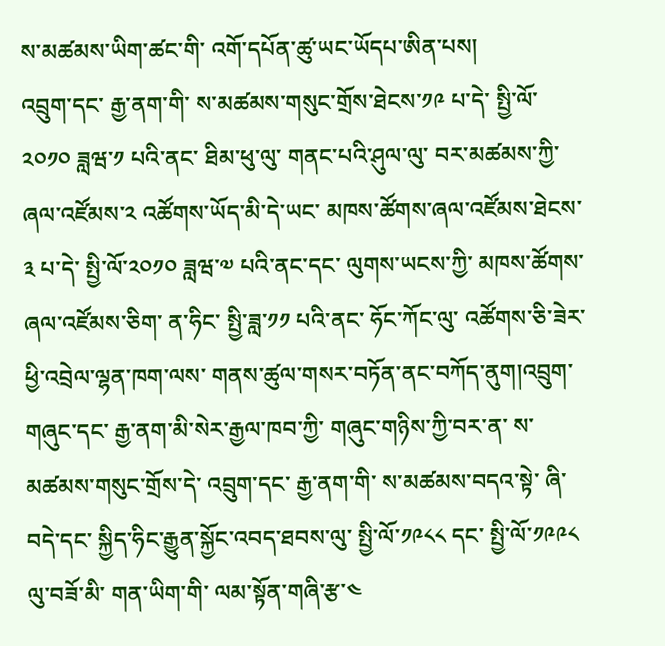ས་མཚམས་ཡིག་ཚང་གི་ འགོ་དཔོན་ཚུ་ཡང་ཡོདཔ་ཨིན་པས།
འབྲུག་དང་ རྒྱ་ནག་གི་ ས་མཚམས་གསུང་གྲོས་ཐེངས་༡༩ པ་དེ་ སྤྱི་ལོ་༢༠༡༠ ཟླཝ་༡ པའི་ནང་ ཐིམ་ཕུ་ལུ་ གནང་པའི་ཤུལ་ལུ་ བར་མཚམས་ཀྱི་ ཞལ་འཛོམས་༢ འཚོགས་ཡོད་མི་དེ་ཡང་ མཁས་ཚོགས་ཞལ་འཛོམས་ཐེངས་༣ པ་དེ་ སྤྱི་ལོ་༢༠༡༠ ཟླཝ་༧ པའི་ནང་དང་ ལུགས་ཡངས་ཀྱི་ མཁས་ཚོགས་ཞལ་འཛོམས་ཅིག་ ན་ཧིང་ སྤྱི་ཟླ་༡༡ པའི་ནང་ ཧོང་ཀོང་ལུ་ འཚོགས་ཅི་ཟེར་ ཕྱི་འབྲེལ་ལྷན་ཁག་ལས་ གནས་ཚུལ་གསར་བཏོན་ནང་བཀོད་ནུག།འབྲུག་གཞུང་དང་ རྒྱ་ནག་མི་སེར་རྒྱལ་ཁབ་ཀྱི་ གཞུང་གཉིས་ཀྱི་བར་ན་ ས་མཚམས་གསུང་གྲོས་དེ་ འབྲུག་དང་ རྒྱ་ནག་གི་ ས་མཚམས་བདའ་སྟེ་ ཞི་བདེ་དང་ སྐྱིད་ཧིང་རྒྱུན་སྐྱོང་འབད་ཐབས་ལུ་ སྤྱི་ལོ་༡༩༨༨ དང་ སྤྱི་ལོ་༡༩༩༨ ལུ་བཟོ་མི་ གན་ཡིག་གི་ ལམ་སྟོན་གཞི་རྩ་༤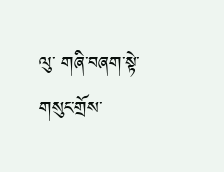ལུ་ གཞི་བཞག་སྟེ་ གསུང་གྲོས་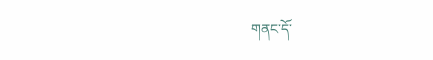གནང་དོ་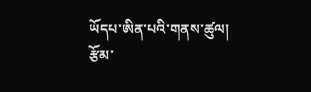ཡོདཔ་ཨིན་པའི་གནས་ཚུལ།
རྩོམ་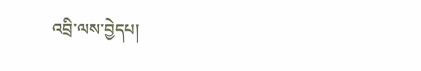འབྲི་ལས་བྱེདཔ།